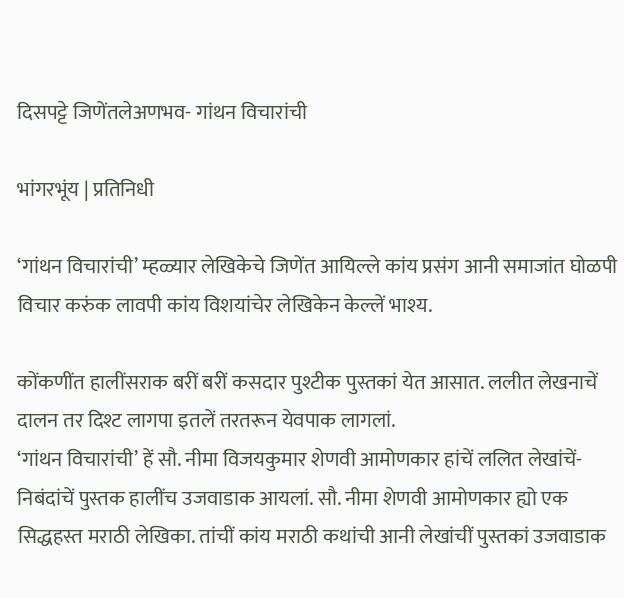दिसपट्टे जिणेंतलेअणभव- गांथन विचारांची

भांगरभूंय | प्रतिनिधी

‘गांथन विचारांची’ म्हळ्यार लेखिकेचे जिणेंत आयिल्ले कांय प्रसंग आनी समाजांत घोळपी विचार करुंक लावपी कांय विशयांचेर लेखिकेन केल्लें भाश्य.

कोंकणींत हालींसराक बरीं बरीं कसदार पुश्टीक पुस्तकां येत आसात. ललीत लेखनाचें दालन तर दिश्ट लागपा इतलें तरतरून येवपाक लागलां.
‘गांथन विचारांची’ हें सौ. नीमा विजयकुमार शेणवी आमोणकार हांचें ललित लेखांचें- निबंदांचें पुस्तक हालींच उजवाडाक आयलां. सौ. नीमा शेणवी आमोणकार ह्यो एक सिद्धहस्त मराठी लेखिका. तांचीं कांय मराठी कथांची आनी लेखांचीं पुस्तकां उजवाडाक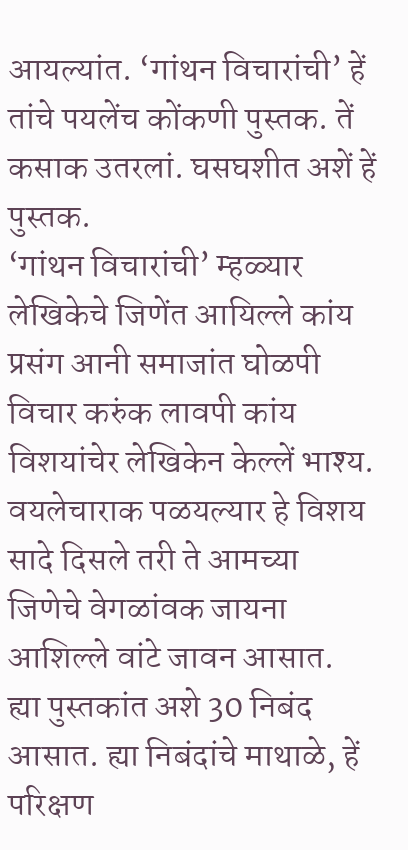आयल्यांत. ‘गांथन विचारांची’ हें तांचे पयलेंच कोंकणी पुस्तक. तें कसाक उतरलां. घसघशीत अशें हें पुस्तक.
‘गांथन विचारांची’ म्हळ्यार लेखिकेचे जिणेंत आयिल्ले कांय प्रसंग आनी समाजांत घोळपी विचार करुंक लावपी कांय विशयांचेर लेखिकेन केल्लें भाश्य. वयलेचाराक पळयल्यार हे विशय सादे दिसले तरी ते आमच्या जिणेचे वेगळांवक जायना आशिल्ले वांटे जावन आसात.
ह्या पुस्तकांत अशे 30 निबंद आसात. ह्या निबंदांचे माथाळे, हें परिक्षण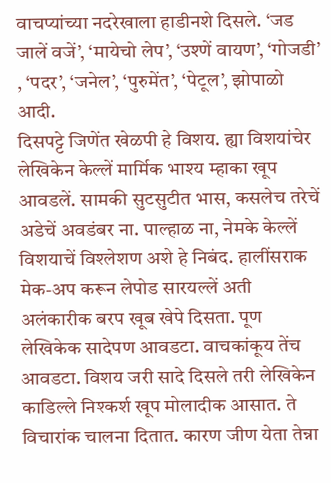वाचप्यांच्या नदरेखाला हाडीनशे दिसले. ‘जड जालें वजें’, ‘मायेचो लेप’, ‘उश्णें वायण’, ‘गोजडी’ , ‘पदर’, ‘जनेल’, ‘पुरुमेंत’, ‘पेटूल’, झोपाळो आदी.
दिसपट्टे जिणेंत खेळपी हे विशय. ह्या विशयांचेर लेखिकेन केल्लें मार्मिक भाश्य म्हाका खूप आवडलें. सामकी सुटसुटीत भास, कसलेच तरेचें अडेचें अवडंबर ना. पाल्हाळ ना, नेमके केल्लें विशयाचें विश्लेशण अशे हे निबंद. हालींसराक मेक-अप करून लेपोड सारयल्लें अती अलंकारीक बरप खूब खेपे दिसता. पूण लेखिकेक सादेपण आवडटा. वाचकांकूय तेंच आवडटा. विशय जरी सादे दिसले तरी लेखिकेन काडिल्ले निश्कर्श खूप मोलादीक आसात. ते विचारांक चालना दितात. कारण जीण येता तेन्ना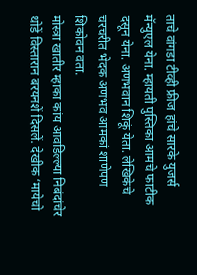ताचे वांगडा टीव्ही फ्रीज हांचे सारके युजर्स मॅन्युएल येना. म्हायती पुस्तिका आमचे फाटीक दसून येना. अणभवान शिकूं येता. लेखिकेचे चरचरीत भेदक अणभव आमकां शाणेपण शिकोवन वता.
मोस्त्रा खातीर म्हाका कांय आवडिल्ल्या निबंदांचेर थोडें विस्तारान बरयनशें दिसलें. देखीक ‘मायेचो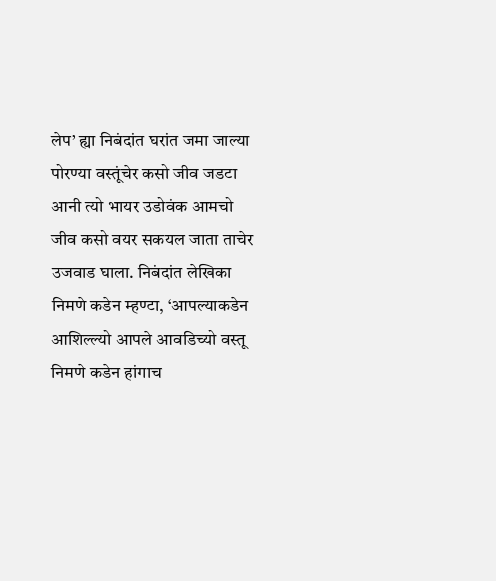लेप’ ह्या निबंदांत घरांत जमा जाल्या पोरण्या वस्तूंचेर कसो जीव जडटा आनी त्यो भायर उडोवंक आमचो जीव कसो वयर सकयल जाता ताचेर उजवाड घाला. निबंदांत लेखिका निमणे कडेन म्हण्टा, ‘आपल्याकडेन आशिल्ल्यो आपले आवडिच्यो वस्तू निमणे कडेन हांगाच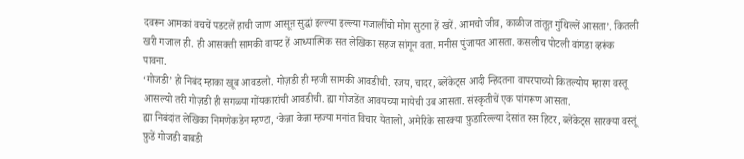दवरून आमकां वचचें पडटलें हाची जाण आसूऩ सुद्धां इल्ल्या इल्ल्या गजालींचो मोग सुटना हें खरें. आमचो जीव, काळीज तांतूत़ गुंथिल्लें आसता’. कितली खरी गजाल ही. ही आसक्ती सामकी वायट हें आध्यात्मिक सत लेखिका सहज सांगून वता. मनीस पुंजायत आसता. कसलीच पोटली वांगडा व्हरूंक पावना.
‘गोजडी’ हो निबंद म्हाका खूब आवडलो. गोज़डी ही म्हजी सामकी आवडीची. रजय, चादर, ब्लेंकेट्स आदी न्हिदतना वापरपाच्यो कितल्योय म्हारग वस्तू आसल्यो तरी गोज़डी ही सगळ्या गोंयकारांची आवडीची. ह्या गोजडेंत आवयच्या मायेची उब आसता. संस्कृतीचें एक पांगरूण आसता.
ह्या निबंदांत लेखिका निमणेकडेन म्हण्टा, ‘केन्ना केन्ना म्हज्या मनांत विचार येतालो, अमेरिके सारक्या फ़ुडारिल्ल्या देसांत रुम़ हिटर, ब्लेंकेट्स सारक्या वस्तूं फ़ुडें गोजडी बाबडी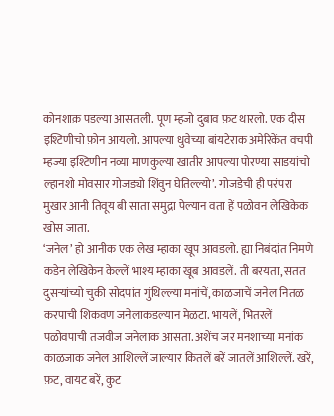कोनशाक़ पडल्या आसतली. पूण म्हजो दुबाव फ़ट थारलो. एक दीस इश्टिणीचो फ़ोन आयलो. आपल्या धुवेच्या बांयटेराक अमेरिकेंत वचपी म्हज्या इश्टिणीन नव्या माणकुल्या खातीर आपल्या पोरण्या साडयांचो ल्हानशो मोवसार गोजड्यो शिंवुन घेतिल्ल्यो’. गोजडेची ही परंपरा मुखार आनी तिवूय बी साता समुद्रा पेल्यान वता हें पळोवन लेखिकेक खोस जाता.
‘जनेल’ हो आनीक एक लेख म्हाका खूप आवडलो. ह्या निबंदांत निमणे कडेन लेखिकेन केल्लें भाश्य म्हाका खूब आवडलें. ती बरयता, सतत दुसऱ्यांच्यो चुकी सोदपांत गुंथिल्ल्या मनांचें, काळजाचें जनेल नितळ करपाची शिकवण जनेलाकडल्यान मेळटा. भायलें, भितरलें पळोवपाची तजवीज जनेलाक आसता. अशेंच जर मनशाच्या मनांक काळजाक जनेल आशिल्लें जाल्यार कितलें बरें जातलें आशिल्लें. खरें, फ़ट, वायट बरें, कुट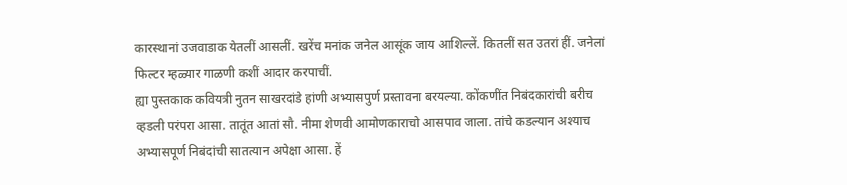कारस्थानां उजवाडाक येतलीं आसलीं. खरेंच मनांक जनेल आसूंक जाय आशिल्लें. कितलीं सत उतरां हीं. जनेलां फिल्टर म्हळ्यार गाळणी कशीं आदार करपाचीं.
ह्या पुस्तकाक कवियत्री नुतन साखरदांडे हांणी अभ्यासपुर्ण प्रस्तावना बरयल्या. कोंकणींत निबंदकारांची बरीच व्हडली परंपरा आसा. तातूंत आतां सौ. नीमा शेणवी आमोणकाराचो आसपाव जाला. तांचे कडल्यान अश्याच अभ्यासपूर्ण निबंदांची सातत्यान अपेक्षा आसा. हें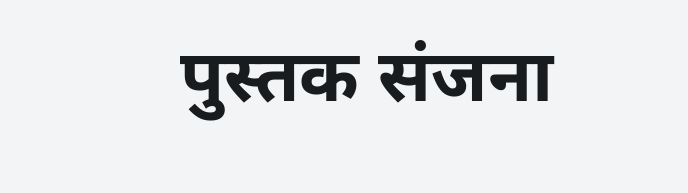पुस्तक संजना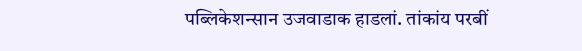पब्लिकेशन्सान उजवाडाक हाडलां. तांकांय परबीं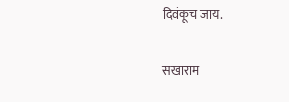दिवंकूच जाय.

सखाराम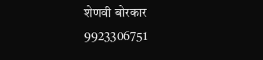शेणवी बोरकार
9923306751